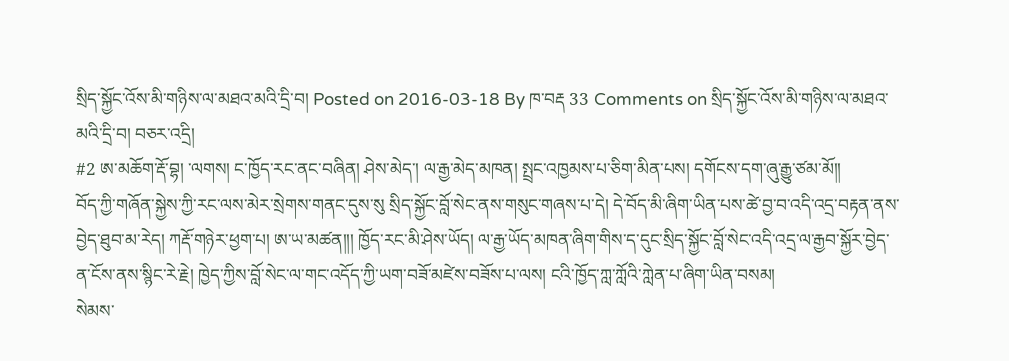སྲིད་སྐྱོང་འོས་མི་གཉིས་ལ་མཐའ་མའི་དྲི་བ། Posted on 2016-03-18 By ཁ་བརྡ 33 Comments on སྲིད་སྐྱོང་འོས་མི་གཉིས་ལ་མཐའ་མའི་དྲི་བ། བཅར་འདྲི།
#2 ཨ་མཆོག་རྡོ་བྷ། ་ལགས། ང་ཁྱོད་རང་ནང་བཞིན། ཤེས་མེད་། ལ་རྒྱ་མེད་མཁན། སྤྲང་འཁྱམས་པ་ཅིག་མིན་པས། དགོངས་དག་ཞུ་རྒྱུ་ཙམ་མོ།།
བོད་ཀྱི་གཞོན་སྐྱེས་ཀྱི་རང་ལས་མེར་སྲེགས་གནང་དུས་སུ སྲིད་སྐྱོང་བློ་སེང་ནས་གསུང་གཞས་པ་དེ། དེ་བོད་མི་ཞིག་ཡིན་པས་ཚེ་བྱ་བ་འདི་འདྲ་བརྟན་ནས་བྱེད་ཐུབ་མ་རེད། ཀརྡོ་གཉེར་ཕྱག་པ། ཨ་ཡ་མཚན།།། ཁྱོད་རང་མི་ཤེས་ཡོད། ལ་རྒྱ་ཡོད་མཁན་ཞིག་གིས་ད་དུང་སྲིད་སྐྱོང་བློ་སེང་འདི་འདྲ་ལ་རྒྱབ་སྐྱོར་བྱེད་ན་ངོས་ནས་སྙིང་རེ་རྗེ། ཁྱེད་ཀྱིས་བློ་སེང་ལ་གང་འདོད་ཀྱི་ཡག་བཟོ་མཛེས་བཟོས་པ་ལས། ངའི་ཁྱོད་ཀླ་ཀློའི་ཀླེན་པ་ཞིག་ཡིན་བསམ།
སེམས་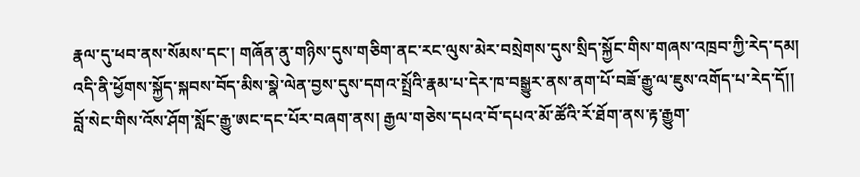རྣལ་དུ་ཕབ་ནས་སོམས་དང་། གཞོན་ནུ་གཉིས་དུས་གཅིག་ནང་རང་ལུས་མེར་བསྲེགས་དུས་སྲིད་སྐྱོང་གིས་གཞས་འཁྲབ་ཀྱི་རེད་དམ། འདི་ནི་ཕྱོགས་སྐྱོད་སྐབས་བོད་མིས་སྣེ་ལེན་བྱས་དུས་དགའ་སྤྲོའི་རྣམ་པ་དེར་ཁ་བསྒྱུར་ནས་ནག་པོ་བཟོ་རྒྱུ་ལ་ཇུས་འགོད་པ་རེད་དོ།།
བློ་སེང་གིས་འོས་ཤོག་སློང་རྒྱུ་ཨང་དང་པོར་བཞག་ནས། རྒྱལ་གཅེས་དཔའ་བོ་དཔའ་མོ་ཚོའི་རོ་ཐོག་ནས་རྟ་རྒྱུག་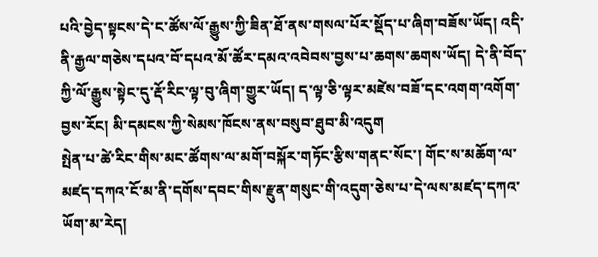པའི་བྱེད་སྟངས་དེ་ང་ཚོས་ལོ་རྒྱུས་ཀྱི་ཟིན་ཐོ་ནས་གསལ་པོར་སྡོད་པ་ཞིག་བཟོས་ཡོད། འདི་ནི་རྒྱལ་གཅེས་དཔའ་བོ་དཔའ་མོ་ཚོར་དམའ་འབེབས་བྱས་པ་ཆགས་ཆགས་ཡོད། དེ་ནི་བོད་ཀྱི་ལོ་རྒྱུས་སྟེང་དུ་རྡོ་རིང་ལྟ་བུ་ཞིག་གྱུར་ཡོད། ད་ལྟ་ཅི་ལྟར་མཛེས་བཟོ་དང་འགག་འགོག་བྱས་རོང། མི་དམངས་ཀྱི་སེམས་ཁོངས་ནས་བསུབ་ཐུབ་མི་འདུག
སྤེན་པ་ཚེ་རིང་གིས་མང་ཚོགས་ལ་མགོ་བསྐོར་གཏོང་རྩིས་གནང་སོང་། གོང་ས་མཆོག་ལ་མཛད་དཀའ་ངོ་མ་ནི་དགོས་དབང་གིས་རྫུན་གསུང་གི་འདུག་ཅེས་པ་དེ་ལས་མཛད་དཀའ་ཡོག་མ་རེད།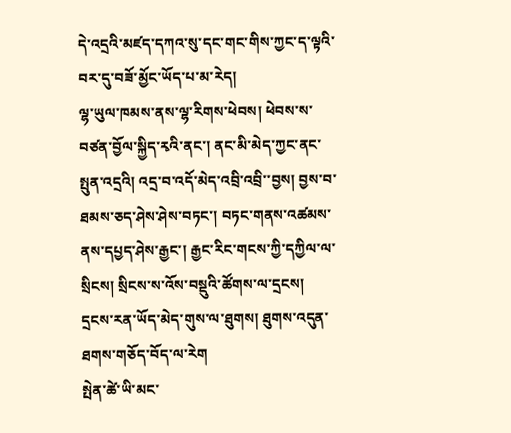དེ་འདྲའི་མཛད་དཀའ་སུ་དང་གང་གིས་ཀྱང་ད་ལྟའི་བར་དུ་བཟོ་མྱོང་ཡོད་པ་མ་རེད།
ལྷ་ཡུལ་ཁམས་ནས་ལྷ་རིགས་ཕེབས། ཕེབས་ས་བཙན་བྱོལ་སྐྱིད་རྭའི་ནང་། ནང་མི་མེད་ཀྱང་ནང་སྤུན་འདྲའི། འདྲ་བ་འདོ་མེད་འབྲི་འབྲི་་བྱས། བྱས་བ་ཐམས་ཅད་ཤེས་ཤེས་བཏང་། བཏང་གནས་འཚམས་ནས་དཔྱད་ཤེས་རྒྱང་། རྒྱང་རིང་གངས་ཀྱི་དཀྱིལ་ལ་སྲིངས། སྲིངས་ས་འོས་བསྡུའི་ཚོགས་ལ་དྲངས། དྲངས་རན་ཡོད་མེད་གུས་ལ་ཐུགས། ཐུགས་འདུན་ཐགས་གཅོད་བོད་ལ་རེག
སྤེན་ཚེ་ཡི་མང་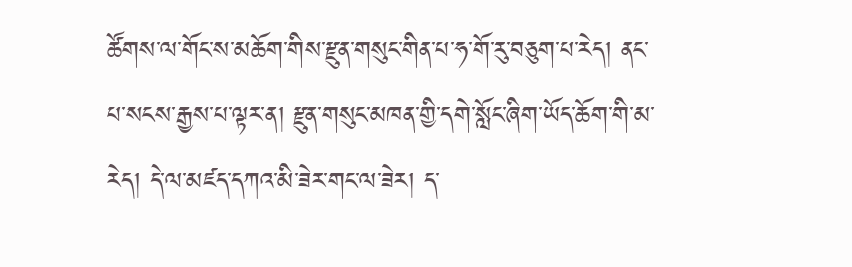ཚོགས་ལ་གོང་ས་མཆོག་གིས་རྫུན་གསུང་གིན་པ་ཧ་གོ་རུ་བཅུག་པ་རེད། ནང་པ་སངས་རྒྱས་པ་ལྟར་ན། རྫུན་གསུང་མཁན་གྱི་དགེ་སློང་ཞིག་ཡོད་ཆོག་གི་མ་རེད། དེ་ལ་མཛད་དཀའ་མི་ཟེར་གང་ལ་ཟེར། ད་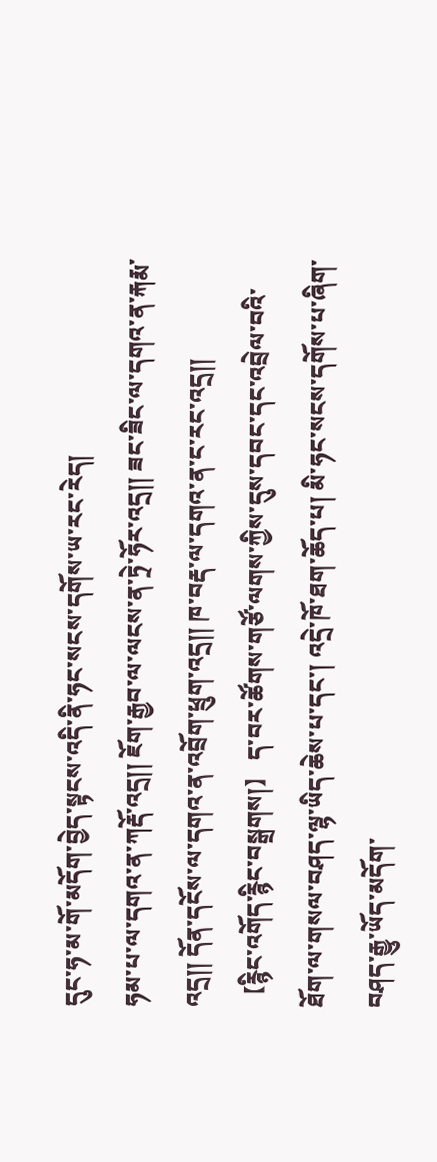དུང་ཧ་མ་གོ་མདོག་བྱེད་སྟངས་འདི་ནི་ཧང་སངས་དགོས་ཡ་རང་རེད།
ཧམ་པ་ལ་དགའ་ན་ཀརྡོ་འདྲ།། ཇོག་རྒྱབ་ལ་ལངས་ན་ཏྲེ་ཧོར་འདྲ།། ཟང་ཟིང་ལ་དགའ་ན་རྐརྨ་འདྲ།། དོན་དངོས་ལ་དགའ་ན་འབྲོག་ཕྲུག་འདྲ།། ཁ་བརྡ་ལ་དགའ་ན་ང་རང་འདྲ།།
【རྙིང་འགོད་རྙིང་བསྒྲགས།】 ད་བར་ཚོགས་གཙོ་ལགས་ཀྱིས་དུས་དབང་དང་འབྲེལ་བའི་ཐོག་ལ་གསལ་བཤད་ལྷ་ཡིད་ཆེས་པ་དང་། འདྲེ་ཁོ་ཐག་ཆོད་པ། མི་ཧང་སངས་དགོས་པ་ཞིག་བཤད་རྒྱུ་ཡོད་མདོག་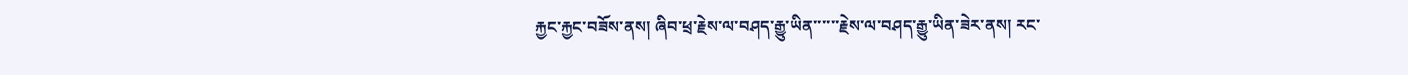རྐྱང་རྐྱང་བཟོས་ནས། ཞིབ་ཕྲ་རྗེས་ལ་བཤད་རྒྱུ་ཡིན་་་་་་རྗེས་ལ་བཤད་རྒྱུ་ཡིན་ཟེར་ནས། རང་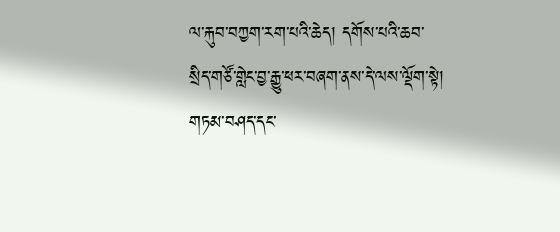ལ་རྐུབ་བཀྱག་རག་པའི་ཆེད། དགོས་པའི་ཆབ་སྲིད་གཙོ་གླེང་བྱ་རྒྱུ་ཕར་བཞག་ནས་དེ་ལས་ལྡོག་སྟེ། གཏམ་བཤད་དང་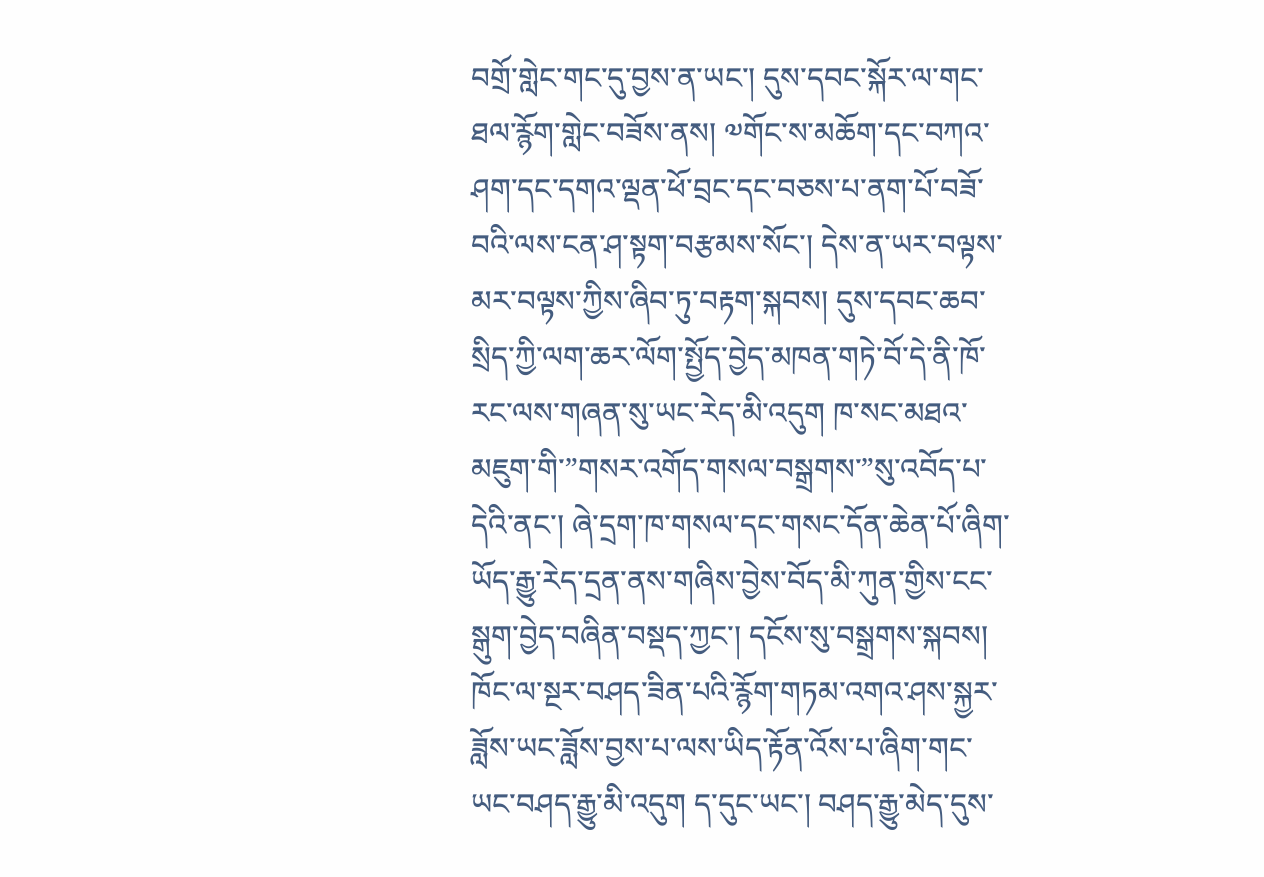བགྲོ་གླེང་གང་དུ་བྱས་ན་ཡང་། དུས་དབང་སྐོར་ལ་གང་ཐལ་རྙོག་གླེང་བཟོས་ནས། ༧གོང་ས་མཆོག་དང་བཀའ་ཤག་དང་དགའ་ལྡན་ཕོ་བྲང་དང་བཅས་པ་ནག་པོ་བཟོ་བའི་ལས་ངན་ཤ་སྟག་བརྩམས་སོང་། དེས་ན་ཡར་བལྟས་མར་བལྟས་ཀྱིས་ཞིབ་ཏུ་བརྟག་སྐབས། དུས་དབང་ཆབ་སྲིད་ཀྱི་ལག་ཆར་ལོག་སྤྱོད་བྱེད་མཁན་གཏེ་བོ་དེ་ནི་ཁོ་རང་ལས་གཞན་སུ་ཡང་རེད་མི་འདུག ཁ་སང་མཐའ་མཇུག་གི་”གསར་འགོད་གསལ་བསྒྲགས་”སུ་འབོད་པ་དེའི་ནང་། ཞེ་དྲག་ཁ་གསལ་དང་གསང་དོན་ཆེན་པོ་ཞིག་ཡོད་རྒྱུ་རེད་དྲན་ནས་གཞིས་བྱེས་བོད་མི་ཀུན་གྱིས་ངང་སྒུག་བྱེད་བཞིན་བསྡད་ཀྱང་། དངོས་སུ་བསྒྲགས་སྐབས། ཁོང་ལ་སྔར་བཤད་ཟིན་པའི་རྙོག་གཏམ་འགའ་ཤས་སྐྱར་ཟློས་ཡང་ཟློས་བྱས་པ་ལས་ཡིད་རྟོན་འོས་པ་ཞིག་གང་ཡང་བཤད་རྒྱུ་མི་འདུག ད་དུང་ཡང་། བཤད་རྒྱུ་མེད་དུས་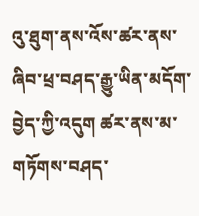འུ་ཐུག་ནས་འོས་ཚར་ནས་ཞིབ་ཕྲ་བཤད་རྒྱུ་ཡིན་མདོག་བྱེད་ཀྱི་འདུག ཚར་ནས་མ་གཏོགས་བཤད་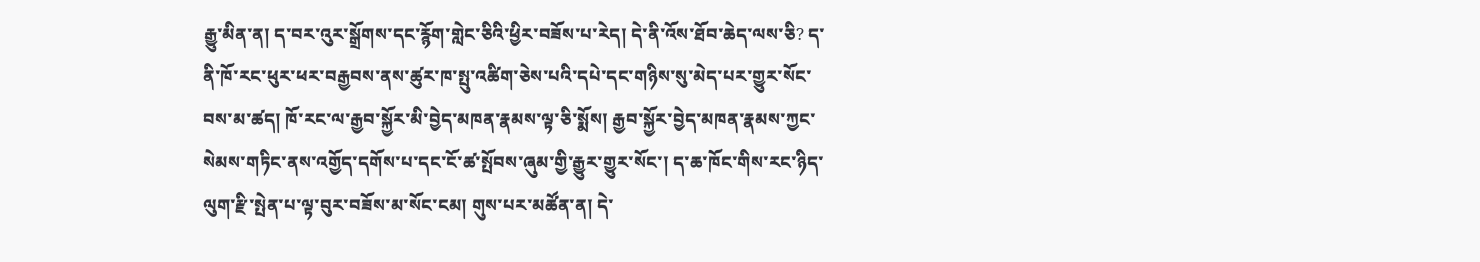རྒྱུ་མིན་ན། ད་བར་འུར་སྒྲོགས་དང་རྙོག་གླེང་ཅིའི་ཕྱིར་བཟོས་པ་རེད། དེ་ནི་འོས་ཐོབ་ཆེད་ལས་ཅི? ད་ནི་ཁོ་རང་ཕུར་ཕར་བརྒྱབས་ནས་ཚུར་ཁ་སྤུ་འཚིག་ཅེས་པའི་དཔེ་དང་གཉིས་སུ་མེད་པར་གྱུར་སོང་བས་མ་ཚད། ཁོ་རང་ལ་རྒྱབ་སྐྱོར་མི་བྱེད་མཁན་རྣམས་ལྟ་ཅི་སྨོས། རྒྱབ་སྐྱོར་བྱེད་མཁན་རྣམས་ཀྱང་སེམས་གཏིང་ནས་འགྱོད་དགོས་པ་དང་ངོ་ཚ་སྤོབས་ཞུམ་གྱི་རྒྱུར་གྱུར་སོང་། ད་ཆ་ཁོང་གིས་རང་ཉིད་ལུག་རྫི་སྤེན་པ་ལྟ་བུར་བཟོས་མ་སོང་ངམ། གུས་པར་མཚོན་ན། དེ་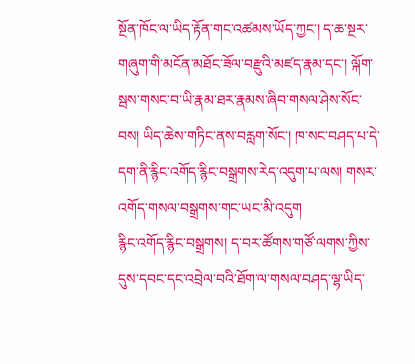སྔོན་ཁོང་ལ་ཡིད་རྟོན་གང་འཚམས་ཡོད་ཀྱང་། ད་ཆ་སྔར་གཞུག་གི་མངོན་མཐོང་ཟོལ་བརྫུའི་མཛད་རྣམ་དང་། ལྐོག་སྦས་གསང་བ་ཡི་རྣམ་ཐར་རྣམས་ཞིབ་གསལ་ཤེས་སོང་བས། ཡིད་ཆེས་གཏིང་ནས་བརླག་སོང་། ཁ་སང་བཤད་པ་དེ་དག་ནི་རྙིང་འགོད་རྙིང་བསྒྲགས་རེད་འདུག་པ་ལས། གསར་འགོད་གསལ་བསྒྲགས་གང་ཡང་མི་འདུག
རྙིང་འགོད་རྙིང་བསྒྲགས། ད་བར་ཚོགས་གཙོ་ལགས་ཀྱིས་དུས་དབང་དང་འབྲེལ་བའི་ཐོག་ལ་གསལ་བཤད་ལྷ་ཡིད་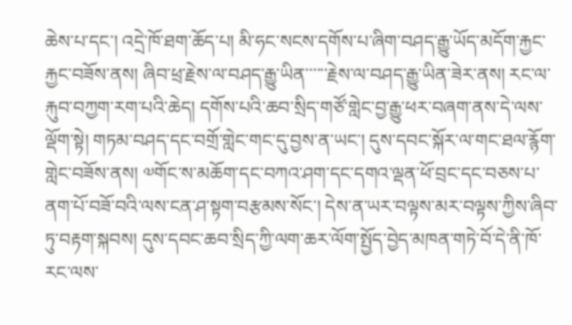ཆེས་པ་དང་། འདྲེ་ཁོ་ཐག་ཆོད་པ། མི་ཧང་སངས་དགོས་པ་ཞིག་བཤད་རྒྱུ་ཡོད་མདོག་རྐྱང་རྐྱང་བཟོས་ནས། ཞིབ་ཕྲ་རྗེས་ལ་བཤད་རྒྱུ་ཡིན་་་་་་རྗེས་ལ་བཤད་རྒྱུ་ཡིན་ཟེར་ནས། རང་ལ་རྐུབ་བཀྱག་རག་པའི་ཆེད། དགོས་པའི་ཆབ་སྲིད་གཙོ་གླེང་བྱ་རྒྱུ་ཕར་བཞག་ནས་དེ་ལས་ལྡོག་སྟེ། གཏམ་བཤད་དང་བགྲོ་གླེང་གང་དུ་བྱས་ན་ཡང་། དུས་དབང་སྐོར་ལ་གང་ཐལ་རྙོག་གླེང་བཟོས་ནས། ༧གོང་ས་མཆོག་དང་བཀའ་ཤག་དང་དགའ་ལྡན་ཕོ་བྲང་དང་བཅས་པ་ནག་པོ་བཟོ་བའི་ལས་ངན་ཤ་སྟག་བརྩམས་སོང་། དེས་ན་ཡར་བལྟས་མར་བལྟས་ཀྱིས་ཞིབ་ཏུ་བརྟག་སྐབས། དུས་དབང་ཆབ་སྲིད་ཀྱི་ལག་ཆར་ལོག་སྤྱོད་བྱེད་མཁན་གཏེ་བོ་དེ་ནི་ཁོ་རང་ལས་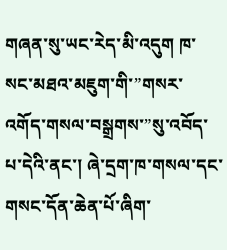གཞན་སུ་ཡང་རེད་མི་འདུག ཁ་སང་མཐའ་མཇུག་གི་”གསར་འགོད་གསལ་བསྒྲགས་”སུ་འབོད་པ་དེའི་ནང་། ཞེ་དྲག་ཁ་གསལ་དང་གསང་དོན་ཆེན་པོ་ཞིག་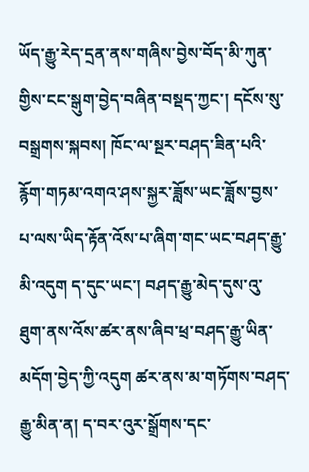ཡོད་རྒྱུ་རེད་དྲན་ནས་གཞིས་བྱེས་བོད་མི་ཀུན་གྱིས་ངང་སྒུག་བྱེད་བཞིན་བསྡད་ཀྱང་། དངོས་སུ་བསྒྲགས་སྐབས། ཁོང་ལ་སྔར་བཤད་ཟིན་པའི་རྙོག་གཏམ་འགའ་ཤས་སྐྱར་ཟློས་ཡང་ཟློས་བྱས་པ་ལས་ཡིད་རྟོན་འོས་པ་ཞིག་གང་ཡང་བཤད་རྒྱུ་མི་འདུག ད་དུང་ཡང་། བཤད་རྒྱུ་མེད་དུས་འུ་ཐུག་ནས་འོས་ཚར་ནས་ཞིབ་ཕྲ་བཤད་རྒྱུ་ཡིན་མདོག་བྱེད་ཀྱི་འདུག ཚར་ནས་མ་གཏོགས་བཤད་རྒྱུ་མིན་ན། ད་བར་འུར་སྒྲོགས་དང་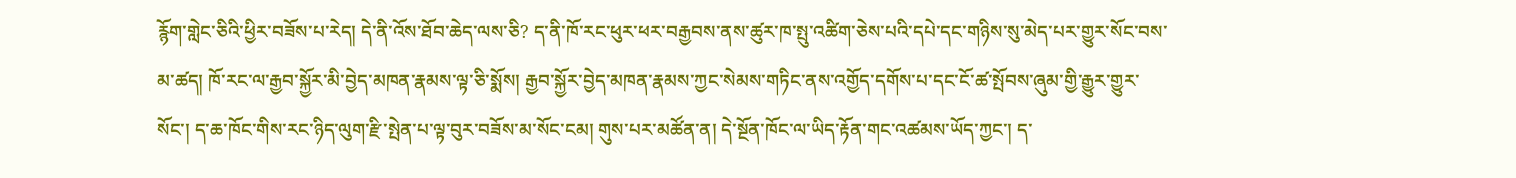རྙོག་གླེང་ཅིའི་ཕྱིར་བཟོས་པ་རེད། དེ་ནི་འོས་ཐོབ་ཆེད་ལས་ཅི? ད་ནི་ཁོ་རང་ཕུར་ཕར་བརྒྱབས་ནས་ཚུར་ཁ་སྤུ་འཚིག་ཅེས་པའི་དཔེ་དང་གཉིས་སུ་མེད་པར་གྱུར་སོང་བས་མ་ཚད། ཁོ་རང་ལ་རྒྱབ་སྐྱོར་མི་བྱེད་མཁན་རྣམས་ལྟ་ཅི་སྨོས། རྒྱབ་སྐྱོར་བྱེད་མཁན་རྣམས་ཀྱང་སེམས་གཏིང་ནས་འགྱོད་དགོས་པ་དང་ངོ་ཚ་སྤོབས་ཞུམ་གྱི་རྒྱུར་གྱུར་སོང་། ད་ཆ་ཁོང་གིས་རང་ཉིད་ལུག་རྫི་སྤེན་པ་ལྟ་བུར་བཟོས་མ་སོང་ངམ། གུས་པར་མཚོན་ན། དེ་སྔོན་ཁོང་ལ་ཡིད་རྟོན་གང་འཚམས་ཡོད་ཀྱང་། ད་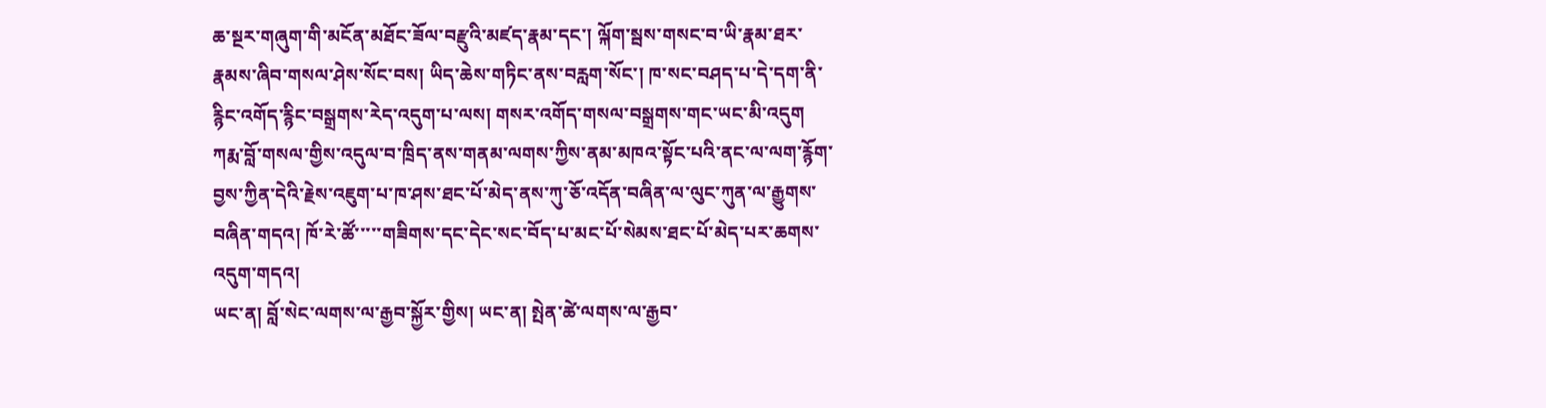ཆ་སྔར་གཞུག་གི་མངོན་མཐོང་ཟོལ་བརྫུའི་མཛད་རྣམ་དང་། ལྐོག་སྦས་གསང་བ་ཡི་རྣམ་ཐར་རྣམས་ཞིབ་གསལ་ཤེས་སོང་བས། ཡིད་ཆེས་གཏིང་ནས་བརླག་སོང་། ཁ་སང་བཤད་པ་དེ་དག་ནི་རྙིང་འགོད་རྙིང་བསྒྲགས་རེད་འདུག་པ་ལས། གསར་འགོད་གསལ་བསྒྲགས་གང་ཡང་མི་འདུག
ཀརྨ་བློ་གསལ་གྱིས་འདུལ་བ་ཁྲིད་ནས་གནམ་ལགས་ཀྱིས་ནམ་མཁའ་སྟོང་པའི་ནང་ལ་ལག་རྙོག་བྱས་ཀྱིན་དེའི་རྗེས་འཇུག་པ་ཁ་ཤས་ཐང་པོ་མེད་ནས་ཀུ་ཅོ་འདོན་བཞིན་ལ་ལུང་ཀུན་ལ་རྒྱུགས་བཞིན་གདའ། ཁོ་རེ་ཚོ་་་་་གཟིགས་དང་དེང་སང་བོད་པ་མང་པོ་སེམས་ཐང་པོ་མེད་པར་ཆགས་འདུག་གདའ།
ཡང་ན། བློ་སེང་ལགས་ལ་རྒྱབ་སྐྱོར་གྱིས། ཡང་ན། སྤེན་ཚེ་ལགས་ལ་རྒྱབ་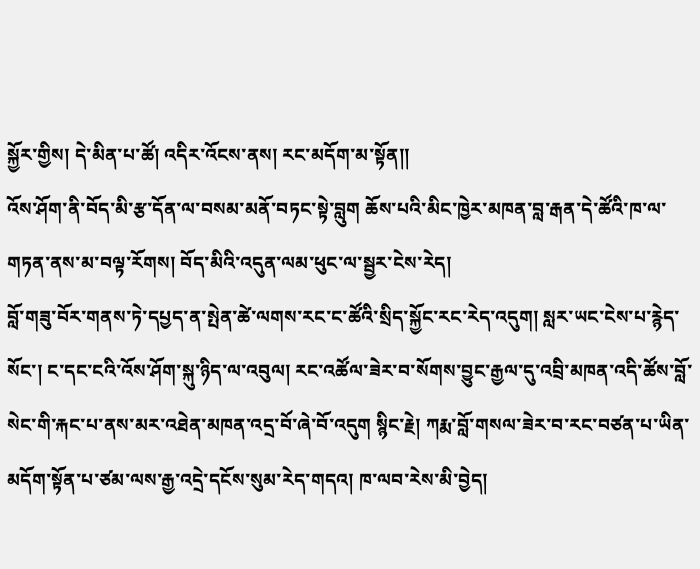སྐྱོར་གྱིས། དེ་མིན་པ་ཚོ། འདིར་འོངས་ནས། རང་མདོག་མ་སྟོན།།
འོས་ཤོག་ནི་བོད་མི་རྩ་དོན་ལ་བསམ་མནོ་བཏང་སྟེ་བླུག ཆོས་པའི་མིང་ཁྱེར་མཁན་བླ་རྒན་དེ་ཚོའི་ཁ་ལ་གཏན་ནས་མ་བལྟ་རོགས། བོད་མིའི་འདུན་ལམ་ཕུང་ལ་སྦྱར་ངེས་རེད།
བློ་གཟུ་བོར་གནས་ཏེ་དཔྱད་ན་སྤེན་ཚེ་ལགས་རང་ང་ཚོའི་སྲིད་སྐྱོང་རང་རེད་འདུག། སླར་ཡང་ངེས་པ་རྙེད་སོང་། ང་དང་ངའི་འོས་ཤོག་སྐུ་ཉིད་ལ་འབུལ། རང་འཚོལ་ཟེར་བ་སོགས་བྱུང་རྒྱལ་དུ་འབྲི་མཁན་འདི་ཚོས་བློ་སེང་གི་རྐང་པ་ནས་མར་འཐེན་མཁན་འདྲ་བོ་ཞེ་བོ་འདུག སྙིང་རྗེ། ཀརྨ་བློ་གསལ་ཟེར་བ་རང་བཙན་པ་ཡིན་མདོག་སྟོན་པ་ཙམ་ལས་རྒྱ་འདྲེ་དངོས་སུམ་རེད་གདའ། ཁ་ལབ་རེས་མི་བྱེད།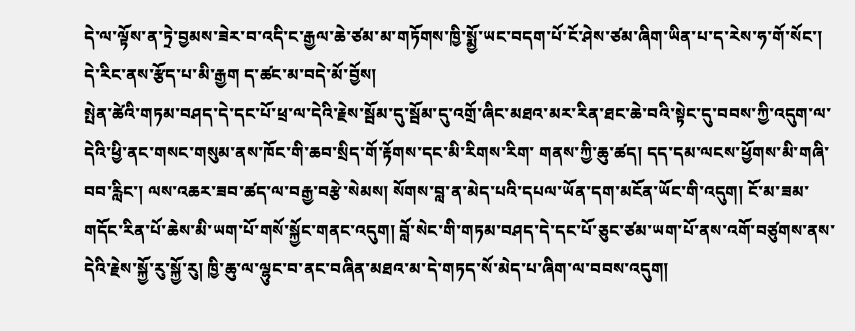དེ་ལ་ལྟོས་ན་ཏྲེ་བྱམས་ཟེར་བ་འདི་ང་རྒྱལ་ཆེ་ཙམ་མ་གཏོགས་ཁྱི་སྨྱོ་ཡང་བདག་པོ་ངོ་ཤེས་ཙམ་ཞིག་ཡིན་པ་ད་རེས་ཧ་གོ་སོང་། དེ་རིང་ནས་རྩོད་པ་མི་རྒྱག ད་ཚང་མ་བདེ་མོ་བྱོས།
སྤེན་ཚེའི་གཏམ་བཤད་དེ་དང་པོ་ཕྲ་ལ་དེའི་རྗེས་སྦོམ་དུ་སྦོམ་དུ་འགྲོ་ཞིང་མཐའ་མར་རིན་ཐང་ཆེ་བའི་སྟེང་དུ་བབས་ཀྱི་འདུག་ལ་དེའི་ཕྱི་ནང་གསང་གསུམ་ནས་ཁོང་གི་ཆབ་སྲིད་གོ་རྟོགས་དང་མི་རིགས་རིག་ གནས་ཀྱི་ཆུ་ཚད། དད་དམ་ལངས་ཕྱོགས་མི་གཞི་བབ་རླིང་། ལས་འཆར་ཟབ་ཚད་ལ་བརྒྱ་བརྩེ་སེམས། སོགས་བླ་ན་མེད་པའི་དཔལ་ཡོན་དག་མངོན་ཡོང་གི་འདུག། ངོ་མ་ཟམ་གདོང་རིན་པོ་ཆེས་མི་ཡག་པོ་གསོ་སྐྱོང་གནང་འདུག། བློ་སེང་གི་གཏམ་བཤད་དེ་དང་པོ་ཅུང་ཙམ་ཡག་པོ་ནས་འགོ་བཙུགས་ནས་དེའི་རྗེས་སྐྱོ་རུ་སྐྱོ་རུ། ཁྱི་ཆུ་ལ་ལྷུང་བ་ནང་བཞིན་མཐའ་མ་དེ་གཏད་སོ་མེད་པ་ཞིག་ལ་བབས་འདུག།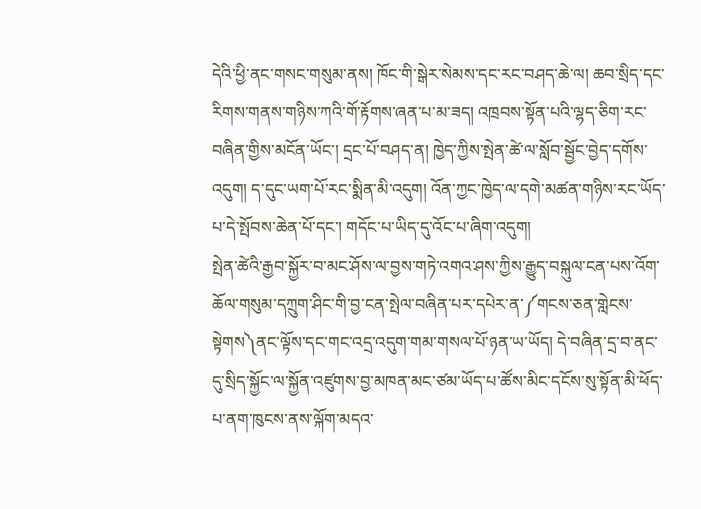དེའི་ཕྱི་ནང་གསང་གསུམ་ནས། ཁོང་གི་སྒེར་སེམས་དང་རང་བཤད་ཆེ་ལ། ཆབ་སྲིད་དང་རིགས་གནས་གཉིས་ཀའི་གོ་རྟོགས་ཞན་པ་མ་ཟད། འཁྲབས་སྟོན་པའི་ལྷད་ཅིག་རང་བཞིན་གྱིས་མངོན་ཡོང་། དྲང་པོ་བཤད་ན། ཁྱེད་ཀྱིས་སྤེན་ཚེ་ལ་སློབ་སྦྱོང་བྱེད་དགོས་འདུག། ད་དུང་ཡག་པོ་རང་སྨིན་མི་འདུག། འོན་ཀྱང་ཁྱེད་ལ་དགེ་མཚན་གཉིས་རང་ཡོད་པ་དེ་སྤོབས་ཆེན་པོ་དང་། གདོང་པ་ཡིད་དུ་འོང་པ་ཞིག་འདུག།
སྤེན་ཚེའི་རྒྱབ་སྐྱོར་བ་མང་ཤོས་ལ་བྱས་གཏེ་འགའ་ཤས་ཀྱིས་རྒྱུད་བསྐུལ་ངན་པས་འོག་ཆོལ་གསུམ་དཀྲུག་ཤིང་གི་བྱ་ངན་སྤེལ་བཞིན་པར་དཔེར་ན་༼གངས་ཅན་གླེངས་སྟེགས༽ནང་ལྟོས་དང་གང་འདྲ་འདུག་གམ་གསལ་པོ་ཉན་ཡ་ཡོད། དེ་བཞིན་དྲ་བ་ནང་དུ་སྲིད་སྐྱོང་ལ་སྐྱོན་འཛུགས་བྱ་མཁན་མང་ཙམ་ཡོད་པ་ཚོས་མིང་དངོས་སུ་སྟོན་མི་ཕོད་པ་ནག་ཁུངས་ནས་ལྐོག་མདའ་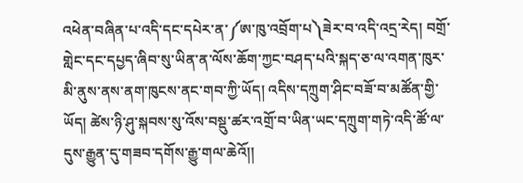འཕེན་བཞིན་པ་འདི་དང་དཔེར་ན་༼ཨ་ཁུ་འབྲོག་པ༽ཟེར་བ་འདི་འདྲ་རེད། བགྲོ་གླེང་དང་དཔྱད་ཞིབ་སུ་ཡིན་ན་ལོས་ཆོག་ཀྱང་བཤད་པའི་སྐད་ཅ་ལ་འགན་ཁུར་མི་ནུས་ནས་ནག་ཁུངས་ནང་གབ་ཀྱི་ཡོད། འདིས་དཀྲུག་ཤིང་བཟོ་བ་མཚོན་གྱི་ཡོད། ཚེས་ཉི་ཤུ་སྐབས་སུ་འོས་བསྡུ་ཚར་འགྲོ་བ་ཡིན་ཡང་དཀྲུག་གཏེ་འདི་ཚོ་ལ་དུས་རྒྱུན་དུ་གཟབ་དགོས་རྒྱུ་གལ་ཆེའོ།།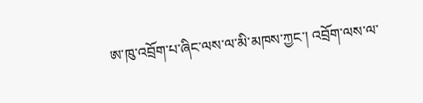ཨ་ཁུ་འབྲོག་པ་ཞིང་ལས་ལ་མི་མཁས་ཀྱང་། འབྲོག་ལས་ལ་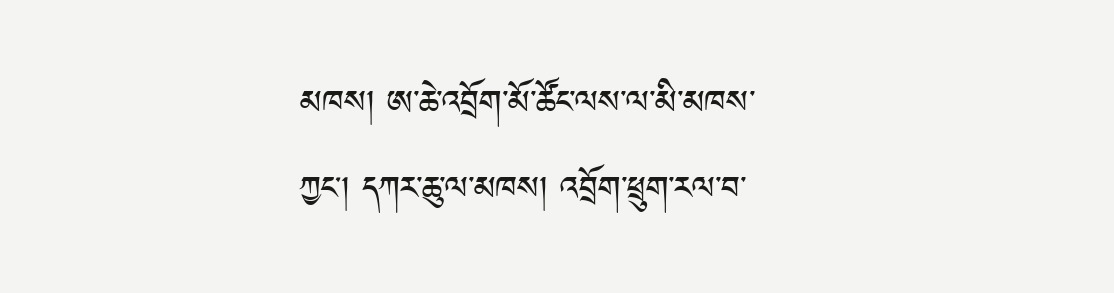མཁས། ཨ་ཆེ་འབྲོག་མོ་ཚོང་ལས་ལ་མི་མཁས་ཀྱང། དཀར་ཆུ་ལ་མཁས། འབྲོག་ཕྲུག་རལ་བ་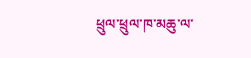ཕྲུལ་ཕྲུལ་ཁ་མཆུ་ལ་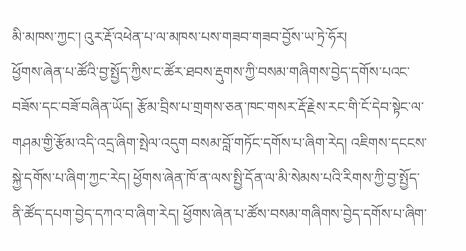མི་མཁས་ཀྱང་། འུར་རྡོ་འཕེན་པ་ལ་མཁས་པས་གཟབ་གཟབ་བྱོས་ཡ་ཏྲེ་ཧོར།
ཕྱོགས་ཞེན་པ་ཚོའི་བྱ་སྤྱོད་ཀྱིས་ང་ཚོར་ཐབས་རྡུགས་ཀྱི་བསམ་གཞིགས་བྱེད་དགོས་པའང་བཟོས་དང་བཟོ་བཞིན་ཡོད། རྩོམ་བྲིས་པ་གྲགས་ཅན་ཁང་གསར་རྡོ་རྗེས་རང་གི་ངོ་དེབ་སྟེང་ལ་གཤམ་གྱི་རྩོམ་འདི་འདྲ་ཞིག་སྤེལ་འདུག བསམ་བློ་གཏོང་དགོས་པ་ཞིག་རེད། འཇིགས་དངངས་སྐྱེ་དགོས་པ་ཞིག་ཀྱང་རེད། ཕྱོགས་ཞེན་ཁོ་ན་ལས་སྤྱི་དོན་ལ་མི་སེམས་པའི་རིགས་ཀྱི་བྱ་སྤྱོད་ནི་ཚོད་དཔག་བྱེད་དཀའ་བ་ཞིག་རེད། ཕྱོགས་ཞེན་པ་ཚོས་བསམ་གཞིགས་བྱེད་དགོས་པ་ཞིག་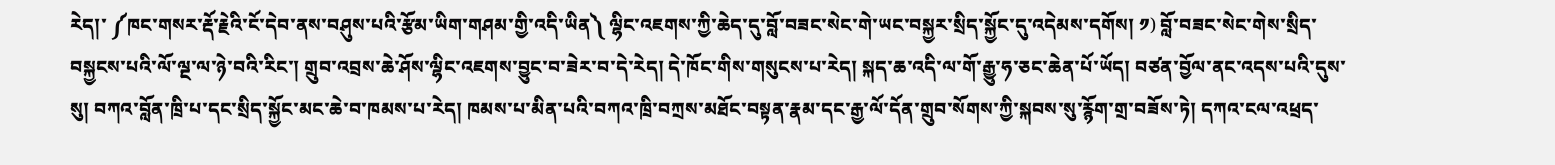རེད།་ ༼ཁང་གསར་རྡོ་རྗེའི་ངོ་དེབ་ནས་བཤུས་པའི་རྩོམ་ཡིག་གཤམ་གྱི་འདི་ཡིན༽ ལྷིང་འཇགས་ཀྱི་ཆེད་དུ་བློ་བཟང་སེང་གེ་ཡང་བསྐྱར་སྲིད་སྐྱོང་དུ་འདེམས་དགོས། ༡) བློ་བཟང་སེང་གེས་སྲིད་བསྐྱངས་པའི་ལོ་ལྔ་ལ་ཉེ་བའི་རིང་། གྲུབ་འབྲས་ཆེ་ཤོས་ལྷིང་འཇགས་བྱུང་བ་ཟེར་བ་དེ་རེད། དེ་ཁོང་གིས་གསུངས་པ་རེད། སྐད་ཆ་འདི་ལ་གོ་རྒྱུ་ཧ་ཅང་ཆེན་པོ་ཡོད། བཙན་བྱོལ་ནང་འདས་པའི་དུས་སུ། བཀའ་བློན་ཁྲི་པ་དང་སྲིད་སྐྱོང་མང་ཆེ་བ་ཁམས་པ་རེད། ཁམས་པ་མིན་པའི་བཀའ་ཁྲི་བཀྲས་མཐོང་བསྟན་རྣམ་དང་རྒྱ་ལོ་དོན་གྲུབ་སོགས་ཀྱི་སྐབས་སུ་རྙོག་གྲ་བཟོས་ཏེ། དཀའ་ངལ་འཕྲད་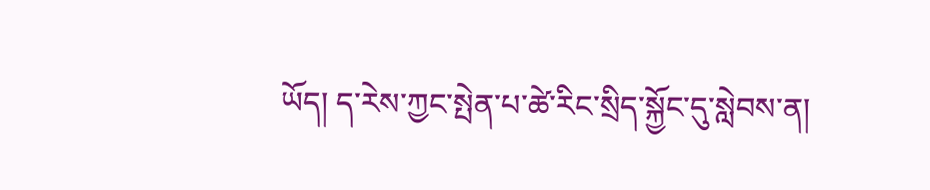ཡོད། ད་རེས་ཀྱང་སྤེན་པ་ཚེ་རིང་སྲིད་སྐྱོང་དུ་སླེབས་ན།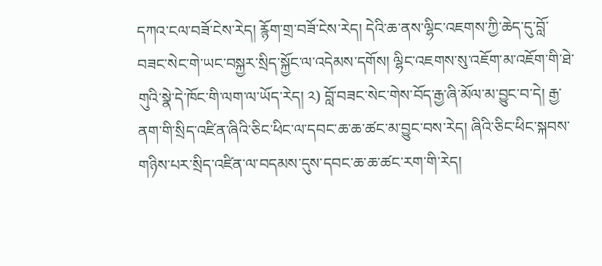དཀའ་ངལ་བཟོ་ངེས་རེད། རྙོག་གྲ་བཟོ་ངེས་རེད། དེའི་ཆ་ནས་ལྷིང་འཇགས་ཀྱི་ཆེད་དུ་བློ་བཟང་སེང་གེ་ཡང་བསྐྱར་སྲིད་སྐྱོང་ལ་འདེམས་དགོས། ལྷིང་འཇགས་སུ་འཇོག་མ་འཇོག་གི་ཐེ་གུའི་སྣེ་དེ་ཁོང་གི་ལག་ལ་ཡོད་རེད། ༢) བློ་བཟང་སེང་གེས་བོད་རྒྱ་ཞི་མོལ་མ་བྱུང་བ་དེ། རྒྱ་ནག་གི་སྲིད་འཛིན་ཞིའི་ཅིང་ཕིང་ལ་དབང་ཆ་ཆ་ཚང་མ་བྱུང་བས་རེད། ཞིའི་ཅིང་ཕིང་སྐབས་གཉིས་པར་སྲིད་འཛིན་ལ་བདམས་དུས་དབང་ཆ་ཆ་ཚང་རག་གི་རེད།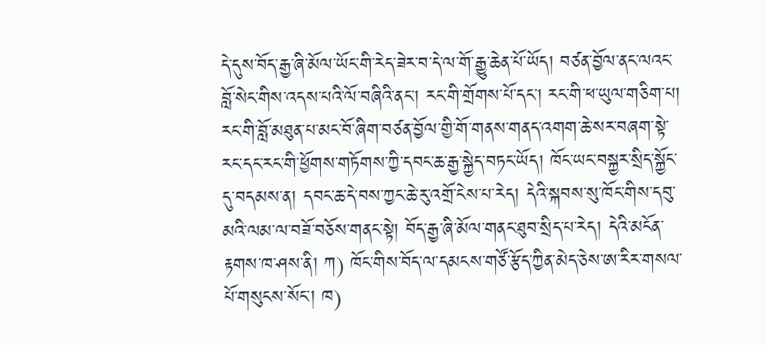དེ་དུས་བོད་རྒྱ་ཞི་མོལ་ཡོང་གི་རེད་ཟེར་བ་དེ་ལ་གོ་རྒྱུ་ཆེན་པོ་ཡོད། བཙན་བྱོལ་ནང་ལའང་བློ་སེང་གིས་འདས་པའི་ལོ་བཞིའི་ནང་། རང་གི་གྲོགས་པོ་དང་། རང་གི་ཕ་ཡུལ་གཅིག་པ། རང་གི་བློ་མཐུན་པ་མང་བོ་ཞིག་བཙན་བྱོལ་གྱི་གོ་གནས་གནད་འགག་ཆེ་སར་བཞག་སྟེ་རང་དང་རང་གི་ཕྱོགས་གཏོགས་ཀྱི་དབང་ཆ་རྒྱ་སྐྱེད་བཏང་ཡོད། ཁོང་ཡང་བསྐྱར་སྲིད་སྐྱོང་དུ་བདམས་ན། དབང་ཆ་དེ་བས་ཀྱང་ཆེ་རུ་འགྲོ་ངེས་པ་རེད། དེའི་སྐབས་སུ་ཁོང་གིས་དབུ་མའི་ལམ་ལ་བཟོ་བཅོས་གནང་སྟེ། བོད་རྒྱ་ཞི་མོལ་གནང་ཐུབ་སྲིད་པ་རེད། དེའི་མངོན་རྟགས་ཁ་ཤས་ནི། ཀ) ཁོང་གིས་བོད་ལ་དམངས་གཙོ་རྩོད་ཀྱིན་མེད་ཅེས་ཨ་རིར་གསལ་པོ་གསུངས་སོང་། ཁ)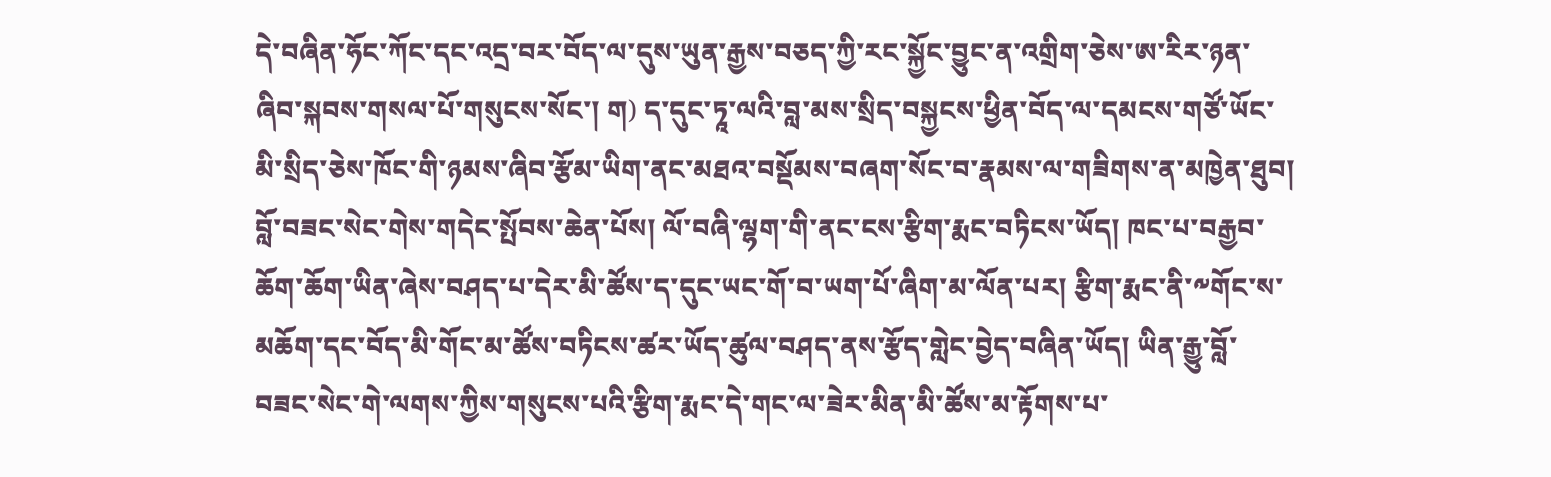དེ་བཞིན་ཧོང་ཀོང་དང་འདྲ་བར་བོད་ལ་དུས་ཡུན་རྒྱས་བཅད་ཀྱི་རང་སྐྱོང་བྱུང་ན་འགྲིག་ཅེས་ཨ་རིར་ཉན་ཞིབ་སྐབས་གསལ་པོ་གསུངས་སོང་། ག) ད་དུང་ཏཱ་ལའི་བླ་མས་སྲིད་བསྐྱངས་ཕྱིན་བོད་ལ་དམངས་གཙོ་ཡོང་མི་སྲིད་ཅེས་ཁོང་གི་ཉམས་ཞིབ་རྩོམ་ཡིག་ནང་མཐའ་བསྡོམས་བཞག་སོང་བ་རྣམས་ལ་གཟིགས་ན་མཁྱེན་ཐུབ། བློ་བཟང་སེང་གེས་གདེང་སྤོབས་ཆེན་པོས། ལོ་བཞི་ལྷག་གི་ནང་ངས་རྩིག་རྨང་བཏིངས་ཡོད། ཁང་པ་བརྒྱབ་ཆོག་ཆོག་ཡིན་ཞེས་བཤད་པ་དེར་མི་ཚོས་ད་དུང་ཡང་གོ་བ་ཡག་པོ་ཞིག་མ་ལོན་པར། རྩིག་རྨང་ནི་༸གོང་ས་མཆོག་དང་བོད་མི་གོང་མ་ཚོས་བཏིངས་ཚར་ཡོད་ཚུལ་བཤད་ནས་རྩོད་གླེང་བྱེད་བཞིན་ཡོད། ཡིན་རྒྱུ་བློ་བཟང་སེང་གེ་ལགས་ཀྱིས་གསུངས་པའི་རྩིག་རྨང་དེ་གང་ལ་ཟེར་མིན་མི་ཚོས་མ་རྟོགས་པ་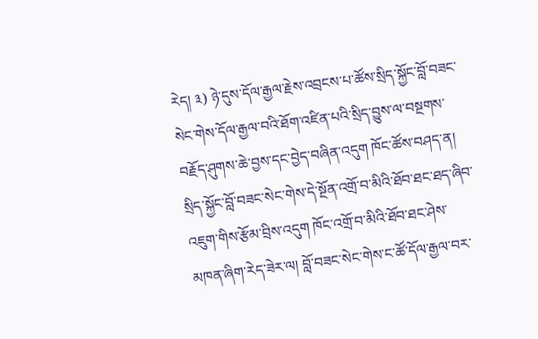རེད། ༣) ཉེ་དུས་དོལ་རྒྱལ་རྗེས་འབྲངས་པ་ཚོས་སྲིད་སྐྱོང་བློ་བཟང་སེང་གེས་དོལ་རྒྱལ་བའི་ཐོག་འཛིན་པའི་སྲིད་བྱུས་ལ་བསྔགས་བརྗོད་ཤུགས་ཆེ་བྱས་དང་བྱེད་བཞིན་འདུག ཁོང་ཚོས་བཤད་ན། སྲིད་སྐྱོང་བློ་བཟང་སེང་གེས་དེ་སྔོན་འགྲོ་བ་མིའི་ཐོབ་ཐང་ཐད་ཞིབ་འཇུག་གིས་རྩོམ་བྲིས་འདུག ཁོང་འགྲོ་བ་མིའི་ཐོབ་ཐང་ཤེས་མཁན་ཞིག་རེད་ཟེར་ལ། བློ་བཟང་སེང་གེས་ང་ཚོ་དོལ་རྒྱལ་བར་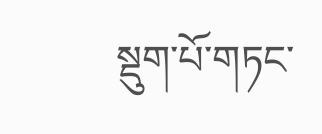སྡུག་པོ་གཏང་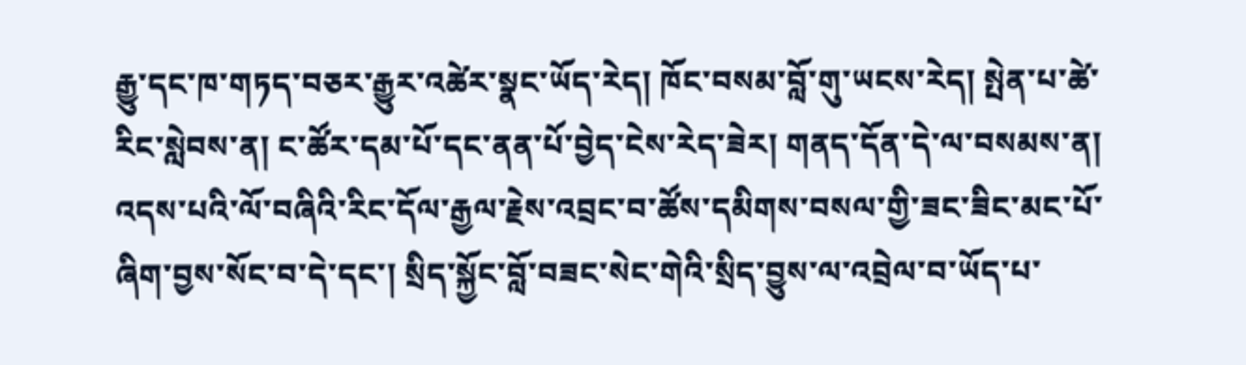རྒྱུ་དང་ཁ་གཏད་བཅར་རྒྱུར་འཚེར་སྣང་ཡོད་རེད། ཁོང་བསམ་བློ་གུ་ཡངས་རེད། སྤེན་པ་ཚེ་རིང་སླེབས་ན། ང་ཚོར་དམ་པོ་དང་ནན་པོ་བྱེད་ངེས་རེད་ཟེར། གནད་དོན་དེ་ལ་བསམས་ན། འདས་པའི་ལོ་བཞིའི་རིང་དོལ་རྒྱལ་རྗེས་འབྲང་བ་ཚོས་དམིགས་བསལ་གྱི་ཟང་ཟིང་མང་པོ་ཞིག་བྱས་སོང་བ་དེ་དང་། སྲིད་སྐྱོང་བློ་བཟང་སེང་གེའི་སྲིད་བྱུས་ལ་འབྲེལ་བ་ཡོད་པ་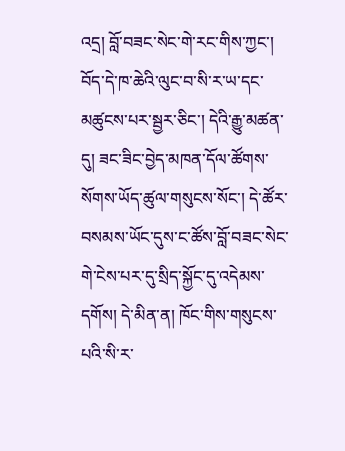འདྲ། བློ་བཟང་སེང་གེ་རང་གིས་ཀྱང་། བོད་དེ་ཁ་ཆེའི་ལུང་བ་སི་ར་ཡ་དང་མཚུངས་པར་སྦྱར་ཅིང་། དེའི་རྒྱུ་མཚན་དུ། ཟང་ཟིང་བྱེད་མཁན་དོལ་ཚོགས་སོགས་ཡོད་ཚུལ་གསུངས་སོང་། དེ་ཚོར་བསམས་ཡོང་དུས་ང་ཚོས་བློ་བཟང་སེང་གེ་ངེས་པར་དུ་སྲིད་སྐྱོང་དུ་འདེམས་དགོས། དེ་མིན་ན། ཁོང་གིས་གསུངས་པའི་སི་ར་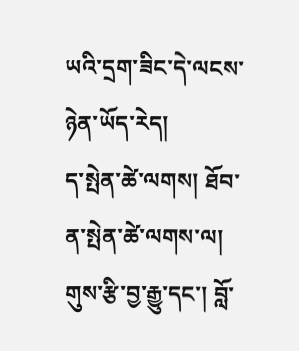ཡའི་དྲག་ཟིང་དེ་ལངས་ཉེན་ཡོད་རེད།
ད་སྤེན་ཚེ་ལགས། ཐོབ་ན་སྤེན་ཚེ་ལགས་ལ། གུས་རྩི་བྱ་རྒྱུ་དང་། བློ་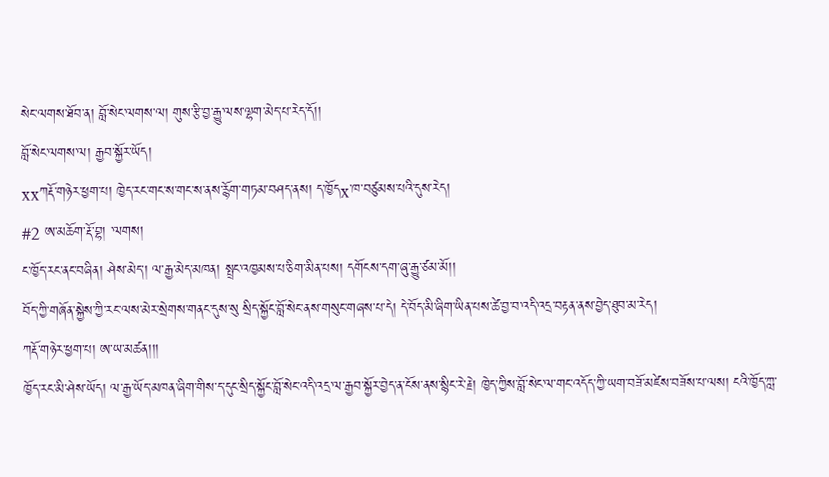སེང་ལགས་ཐོབ་ན། བློ་སེང་ལགས་ལ། གུས་རྩི་བྱ་རྒྱུ་ལས་ལྷག་མེད་པ་རེད་དོ།།
བློ་སེང་ལགས་ལ། རྒྱབ་སྐྱོར་ཡོད།
xxཀརྡོ་གཉེར་ཕྱག་པ། ཁྱེད་རང་གང་ས་གང་ས་ནས་རྙོག་གཏམ་བཤད་ནས། ད་ཁྱོདx་ཁ་བཙུམས་པའི་དུས་རེད།
#2 ཨ་མཆོག་རྡོ་བྷ། ་ལགས།
ང་ཁྱོད་རང་ནང་བཞིན། ཤེས་མེད་། ལ་རྒྱ་མེད་མཁན། སྤྲང་འཁྱམས་པ་ཅིག་མིན་པས། དགོངས་དག་ཞུ་རྒྱུ་ཙམ་མོ།།
བོད་ཀྱི་གཞོན་སྐྱེས་ཀྱི་རང་ལས་མེར་སྲེགས་གནང་དུས་སུ སྲིད་སྐྱོང་བློ་སེང་ནས་གསུང་གཞས་པ་དེ། དེ་བོད་མི་ཞིག་ཡིན་པས་ཚེ་བྱ་བ་འདི་འདྲ་བརྟན་ནས་བྱེད་ཐུབ་མ་རེད།
ཀརྡོ་གཉེར་ཕྱག་པ། ཨ་ཡ་མཚན།།།
ཁྱོད་རང་མི་ཤེས་ཡོད། ལ་རྒྱ་ཡོད་མཁན་ཞིག་གིས་ད་དུང་སྲིད་སྐྱོང་བློ་སེང་འདི་འདྲ་ལ་རྒྱབ་སྐྱོར་བྱེད་ན་ངོས་ནས་སྙིང་རེ་རྗེ། ཁྱེད་ཀྱིས་བློ་སེང་ལ་གང་འདོད་ཀྱི་ཡག་བཟོ་མཛེས་བཟོས་པ་ལས། ངའི་ཁྱོད་ཀླ་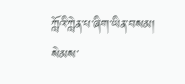ཀློའི་ཀླེན་པ་ཞིག་ཡིན་བསམ།
སེམས་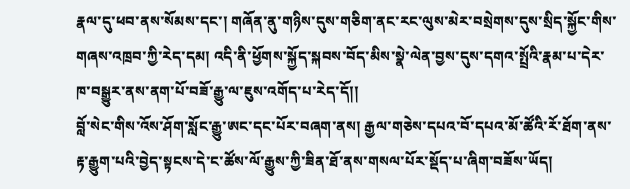རྣལ་དུ་ཕབ་ནས་སོམས་དང་། གཞོན་ནུ་གཉིས་དུས་གཅིག་ནང་རང་ལུས་མེར་བསྲེགས་དུས་སྲིད་སྐྱོང་གིས་གཞས་འཁྲབ་ཀྱི་རེད་དམ། འདི་ནི་ཕྱོགས་སྐྱོད་སྐབས་བོད་མིས་སྣེ་ལེན་བྱས་དུས་དགའ་སྤྲོའི་རྣམ་པ་དེར་ཁ་བསྒྱུར་ནས་ནག་པོ་བཟོ་རྒྱུ་ལ་ཇུས་འགོད་པ་རེད་དོ།།
བློ་སེང་གིས་འོས་ཤོག་སློང་རྒྱུ་ཨང་དང་པོར་བཞག་ནས། རྒྱལ་གཅེས་དཔའ་བོ་དཔའ་མོ་ཚོའི་རོ་ཐོག་ནས་རྟ་རྒྱུག་པའི་བྱེད་སྟངས་དེ་ང་ཚོས་ལོ་རྒྱུས་ཀྱི་ཟིན་ཐོ་ནས་གསལ་པོར་སྡོད་པ་ཞིག་བཟོས་ཡོད།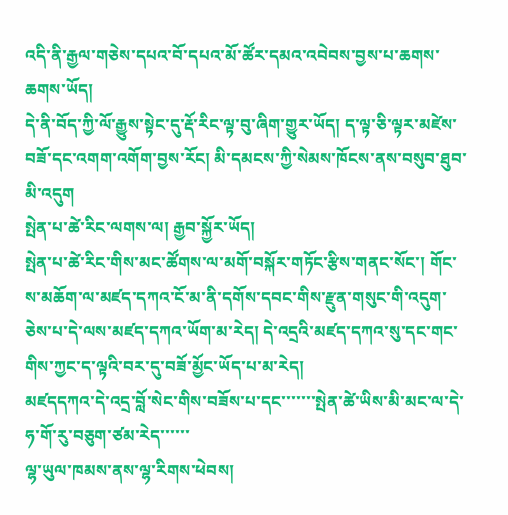འདི་ནི་རྒྱལ་གཅེས་དཔའ་བོ་དཔའ་མོ་ཚོར་དམའ་འབེབས་བྱས་པ་ཆགས་ཆགས་ཡོད།
དེ་ནི་བོད་ཀྱི་ལོ་རྒྱུས་སྟེང་དུ་རྡོ་རིང་ལྟ་བུ་ཞིག་གྱུར་ཡོད། ད་ལྟ་ཅི་ལྟར་མཛེས་བཟོ་དང་འགག་འགོག་བྱས་རོང། མི་དམངས་ཀྱི་སེམས་ཁོངས་ནས་བསུབ་ཐུབ་མི་འདུག
སྤེན་པ་ཚེ་རིང་ལགས་ལ། རྒྱབ་སྐྱོར་ཡོད།
སྤེན་པ་ཚེ་རིང་གིས་མང་ཚོགས་ལ་མགོ་བསྐོར་གཏོང་རྩིས་གནང་སོང་། གོང་ས་མཆོག་ལ་མཛད་དཀའ་ངོ་མ་ནི་དགོས་དབང་གིས་རྫུན་གསུང་གི་འདུག་ཅེས་པ་དེ་ལས་མཛད་དཀའ་ཡོག་མ་རེད། དེ་འདྲའི་མཛད་དཀའ་སུ་དང་གང་གིས་ཀྱང་ད་ལྟའི་བར་དུ་བཟོ་མྱོང་ཡོད་པ་མ་རེད།
མཛདདཀའ་དེ་འདྲ་བློ་སེང་གིས་བཟོས་པ་དང་་་་་་་སྤེན་ཚེ་ཡིས་མི་མང་ལ་དེ་ཧ་གོ་རུ་བཅུག་ཙམ་རེད་་་་་་
ལྷ་ཡུལ་ཁམས་ནས་ལྷ་རིགས་ཕེབས།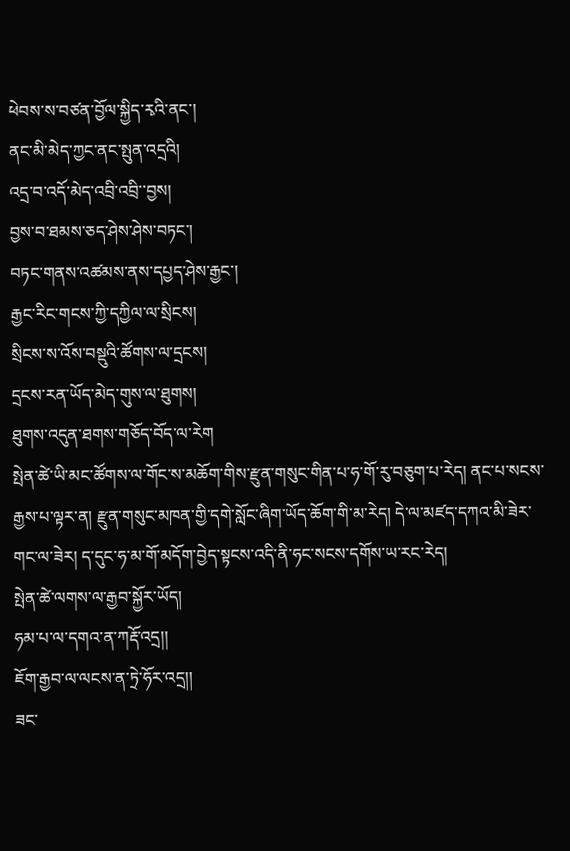ཕེབས་ས་བཙན་བྱོལ་སྐྱིད་རྭའི་ནང་།
ནང་མི་མེད་ཀྱང་ནང་སྤུན་འདྲའི།
འདྲ་བ་འདོ་མེད་འབྲི་འབྲི་་བྱས།
བྱས་བ་ཐམས་ཅད་ཤེས་ཤེས་བཏང་།
བཏང་གནས་འཚམས་ནས་དཔྱད་ཤེས་རྒྱང་།
རྒྱང་རིང་གངས་ཀྱི་དཀྱིལ་ལ་སྲིངས།
སྲིངས་ས་འོས་བསྡུའི་ཚོགས་ལ་དྲངས།
དྲངས་རན་ཡོད་མེད་གུས་ལ་ཐུགས།
ཐུགས་འདུན་ཐགས་གཅོད་བོད་ལ་རེག
སྤེན་ཚེ་ཡི་མང་ཚོགས་ལ་གོང་ས་མཆོག་གིས་རྫུན་གསུང་གིན་པ་ཧ་གོ་རུ་བཅུག་པ་རེད། ནང་པ་སངས་རྒྱས་པ་ལྟར་ན། རྫུན་གསུང་མཁན་གྱི་དགེ་སློང་ཞིག་ཡོད་ཆོག་གི་མ་རེད། དེ་ལ་མཛད་དཀའ་མི་ཟེར་གང་ལ་ཟེར། ད་དུང་ཧ་མ་གོ་མདོག་བྱེད་སྟངས་འདི་ནི་ཧང་སངས་དགོས་ཡ་རང་རེད།
སྤེན་ཚེ་ལགས་ལ་རྒྱབ་སྐྱོར་ཡོད།
ཧམ་པ་ལ་དགའ་ན་ཀརྡོ་འདྲ།།
ཇོག་རྒྱབ་ལ་ལངས་ན་ཏྲེ་ཧོར་འདྲ།།
ཟང་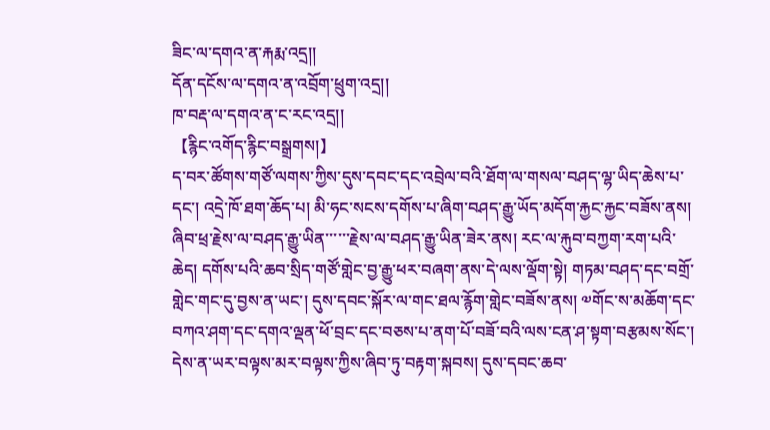ཟིང་ལ་དགའ་ན་རྐརྨ་འདྲ།།
དོན་དངོས་ལ་དགའ་ན་འབྲོག་ཕྲུག་འདྲ།།
ཁ་བརྡ་ལ་དགའ་ན་ང་རང་འདྲ།།
【རྙིང་འགོད་རྙིང་བསྒྲགས།】
ད་བར་ཚོགས་གཙོ་ལགས་ཀྱིས་དུས་དབང་དང་འབྲེལ་བའི་ཐོག་ལ་གསལ་བཤད་ལྷ་ཡིད་ཆེས་པ་དང་། འདྲེ་ཁོ་ཐག་ཆོད་པ། མི་ཧང་སངས་དགོས་པ་ཞིག་བཤད་རྒྱུ་ཡོད་མདོག་རྐྱང་རྐྱང་བཟོས་ནས། ཞིབ་ཕྲ་རྗེས་ལ་བཤད་རྒྱུ་ཡིན་་་་་་རྗེས་ལ་བཤད་རྒྱུ་ཡིན་ཟེར་ནས། རང་ལ་རྐུབ་བཀྱག་རག་པའི་ཆེད། དགོས་པའི་ཆབ་སྲིད་གཙོ་གླེང་བྱ་རྒྱུ་ཕར་བཞག་ནས་དེ་ལས་ལྡོག་སྟེ། གཏམ་བཤད་དང་བགྲོ་གླེང་གང་དུ་བྱས་ན་ཡང་། དུས་དབང་སྐོར་ལ་གང་ཐལ་རྙོག་གླེང་བཟོས་ནས། ༧གོང་ས་མཆོག་དང་བཀའ་ཤག་དང་དགའ་ལྡན་ཕོ་བྲང་དང་བཅས་པ་ནག་པོ་བཟོ་བའི་ལས་ངན་ཤ་སྟག་བརྩམས་སོང་། དེས་ན་ཡར་བལྟས་མར་བལྟས་ཀྱིས་ཞིབ་ཏུ་བརྟག་སྐབས། དུས་དབང་ཆབ་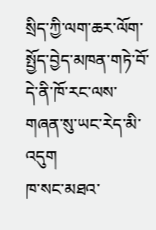སྲིད་ཀྱི་ལག་ཆར་ལོག་སྤྱོད་བྱེད་མཁན་གཏེ་བོ་དེ་ནི་ཁོ་རང་ལས་གཞན་སུ་ཡང་རེད་མི་འདུག
ཁ་སང་མཐའ་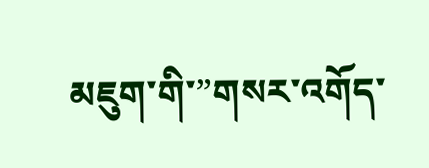མཇུག་གི་”གསར་འགོད་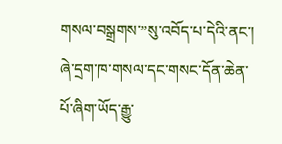གསལ་བསྒྲགས་”སུ་འབོད་པ་དེའི་ནང་། ཞེ་དྲག་ཁ་གསལ་དང་གསང་དོན་ཆེན་པོ་ཞིག་ཡོད་རྒྱུ་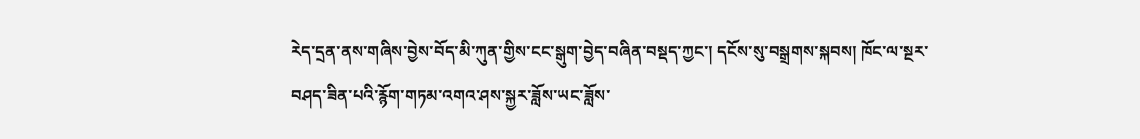རེད་དྲན་ནས་གཞིས་བྱེས་བོད་མི་ཀུན་གྱིས་ངང་སྒུག་བྱེད་བཞིན་བསྡད་ཀྱང་། དངོས་སུ་བསྒྲགས་སྐབས། ཁོང་ལ་སྔར་བཤད་ཟིན་པའི་རྙོག་གཏམ་འགའ་ཤས་སྐྱར་ཟློས་ཡང་ཟློས་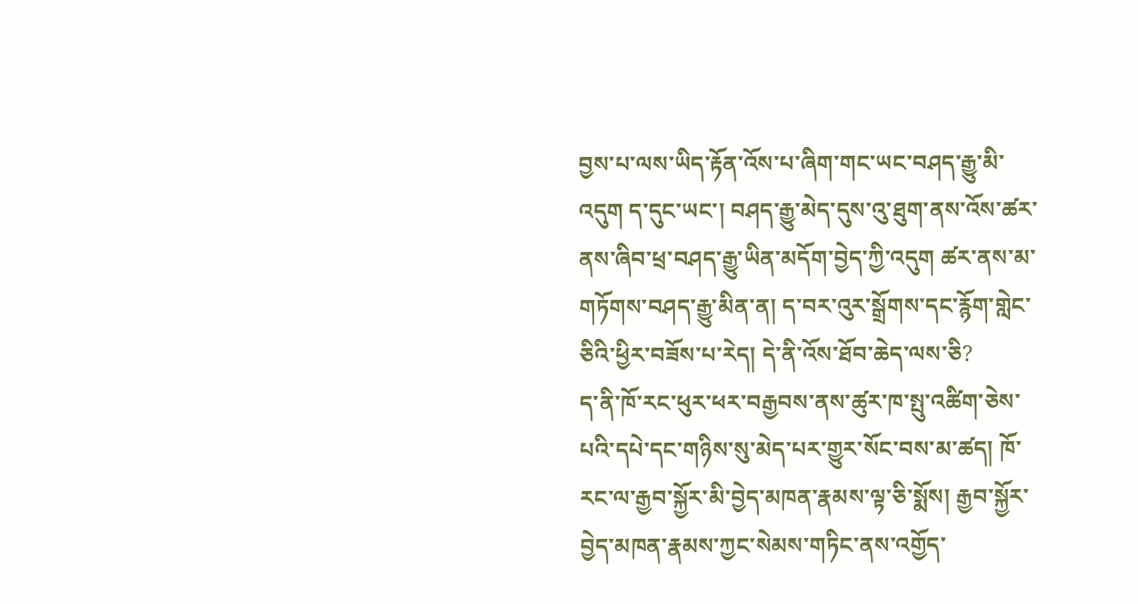བྱས་པ་ལས་ཡིད་རྟོན་འོས་པ་ཞིག་གང་ཡང་བཤད་རྒྱུ་མི་འདུག ད་དུང་ཡང་། བཤད་རྒྱུ་མེད་དུས་འུ་ཐུག་ནས་འོས་ཚར་ནས་ཞིབ་ཕྲ་བཤད་རྒྱུ་ཡིན་མདོག་བྱེད་ཀྱི་འདུག ཚར་ནས་མ་གཏོགས་བཤད་རྒྱུ་མིན་ན། ད་བར་འུར་སྒྲོགས་དང་རྙོག་གླེང་ཅིའི་ཕྱིར་བཟོས་པ་རེད། དེ་ནི་འོས་ཐོབ་ཆེད་ལས་ཅི?
ད་ནི་ཁོ་རང་ཕུར་ཕར་བརྒྱབས་ནས་ཚུར་ཁ་སྤུ་འཚིག་ཅེས་པའི་དཔེ་དང་གཉིས་སུ་མེད་པར་གྱུར་སོང་བས་མ་ཚད། ཁོ་རང་ལ་རྒྱབ་སྐྱོར་མི་བྱེད་མཁན་རྣམས་ལྟ་ཅི་སྨོས། རྒྱབ་སྐྱོར་བྱེད་མཁན་རྣམས་ཀྱང་སེམས་གཏིང་ནས་འགྱོད་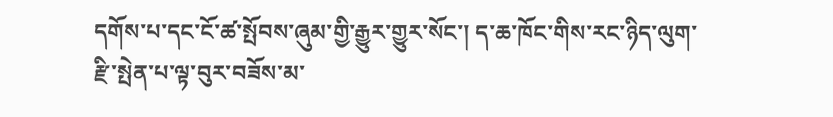དགོས་པ་དང་ངོ་ཚ་སྤོབས་ཞུམ་གྱི་རྒྱུར་གྱུར་སོང་། ད་ཆ་ཁོང་གིས་རང་ཉིད་ལུག་རྫི་སྤེན་པ་ལྟ་བུར་བཟོས་མ་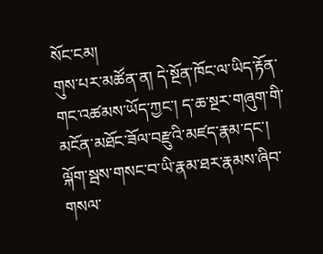སོང་ངམ།
གུས་པར་མཚོན་ན། དེ་སྔོན་ཁོང་ལ་ཡིད་རྟོན་གང་འཚམས་ཡོད་ཀྱང་། ད་ཆ་སྔར་གཞུག་གི་མངོན་མཐོང་ཟོལ་བརྫུའི་མཛད་རྣམ་དང་། ལྐོག་སྦས་གསང་བ་ཡི་རྣམ་ཐར་རྣམས་ཞིབ་གསལ་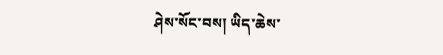ཤེས་སོང་བས། ཡིད་ཆེས་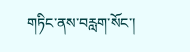གཏིང་ནས་བརླག་སོང་།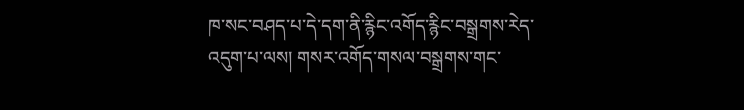ཁ་སང་བཤད་པ་དེ་དག་ནི་རྙིང་འགོད་རྙིང་བསྒྲགས་རེད་འདུག་པ་ལས། གསར་འགོད་གསལ་བསྒྲགས་གང་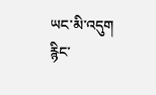ཡང་མི་འདུག
རྙིང་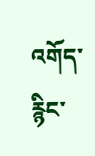འགོད་རྙིང་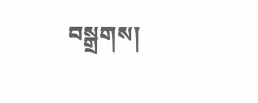བསྒྲགས།